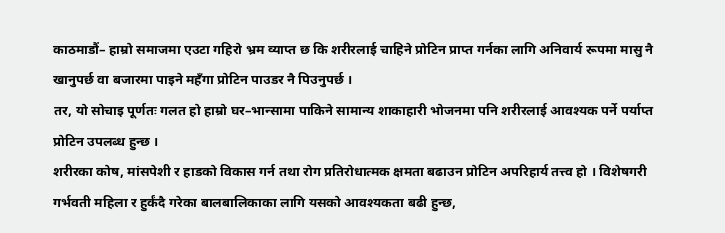काठमाडौं– हाम्रो समाजमा एउटा गहिरो भ्रम व्याप्त छ कि शरीरलाई चाहिने प्रोटिन प्राप्त गर्नका लागि अनिवार्य रूपमा मासु नै खानुपर्छ वा बजारमा पाइने महँगा प्रोटिन पाउडर नै पिउनुपर्छ ।
तर, यो सोचाइ पूर्णतः गलत हो हाम्रो घर–भान्सामा पाकिने सामान्य शाकाहारी भोजनमा पनि शरीरलाई आवश्यक पर्ने पर्याप्त प्रोटिन उपलब्ध हुन्छ ।
शरीरका कोष, मांसपेशी र हाडको विकास गर्न तथा रोग प्रतिरोधात्मक क्षमता बढाउन प्रोटिन अपरिहार्य तत्त्व हो । विशेषगरी गर्भवती महिला र हुर्कंदै गरेका बालबालिकाका लागि यसको आवश्यकता बढी हुन्छ,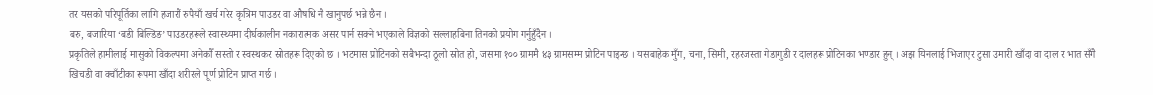तर यसको परिपूर्तिका लागि हजारौं रुपैयाँ खर्च गरेर कृत्रिम पाउडर वा औषधि नै खानुपर्छ भन्ने छैन ।
बरु, बजारिया ‘बडी बिल्डिङ’ पाउडरहरूले स्वास्थ्यमा दीर्घकालीन नकारात्मक असर पार्न सक्ने भएकाले विज्ञको सल्लाहबिना तिनको प्रयोग गर्नुहुँदैन ।
प्रकृतिले हामीलाई मासुको विकल्पमा अनेकौँ सस्तो र स्वस्थकर स्रोतहरू दिएको छ । भटमास प्रोटिनको सबैभन्दा ठूलो स्रोत हो, जसमा १०० ग्राममै ४३ ग्रामसम्म प्रोटिन पाइन्छ । यसबाहेक मुँग, चना, सिमी, रहरजस्ता गेडागुडी र दालहरू प्रोटिनका भण्डार हुन् । अझ यिनलाई भिजाएर टुसा उमारी खाँदा वा दाल र भात सँगै खिचडी वा क्वाँटीका रूपमा खाँदा शरीरले पूर्ण प्रोटिन प्राप्त गर्छ ।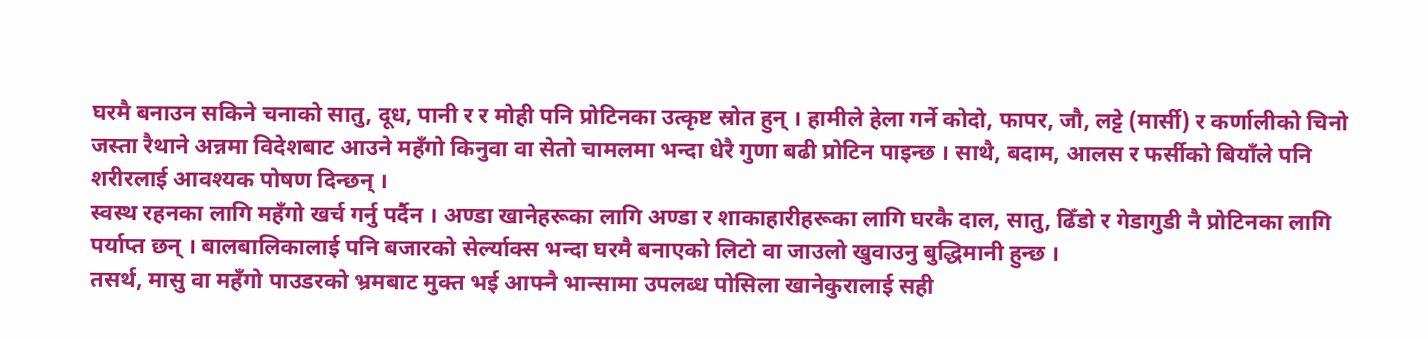घरमै बनाउन सकिने चनाको सातु, दूध, पानी र र मोही पनि प्रोटिनका उत्कृष्ट स्रोत हुन् । हामीले हेला गर्ने कोदो, फापर, जौ, लट्टे (मार्सी) र कर्णालीको चिनो जस्ता रैथाने अन्नमा विदेशबाट आउने महँगो किनुवा वा सेतो चामलमा भन्दा धेरै गुणा बढी प्रोटिन पाइन्छ । साथै, बदाम, आलस र फर्सीको बियाँले पनि शरीरलाई आवश्यक पोषण दिन्छन् ।
स्वस्थ रहनका लागि महँगो खर्च गर्नु पर्दैन । अण्डा खानेहरूका लागि अण्डा र शाकाहारीहरूका लागि घरकै दाल, सातु, ढिँडो र गेडागुडी नै प्रोटिनका लागि पर्याप्त छन् । बालबालिकालाई पनि बजारको सेर्ल्याक्स भन्दा घरमै बनाएको लिटो वा जाउलो खुवाउनु बुद्धिमानी हुन्छ ।
तसर्थ, मासु वा महँगो पाउडरको भ्रमबाट मुक्त भई आफ्नै भान्सामा उपलब्ध पोसिला खानेकुरालाई सही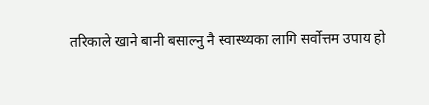तरिकाले खाने बानी बसाल्नु नै स्वास्थ्यका लागि सर्वोत्तम उपाय हो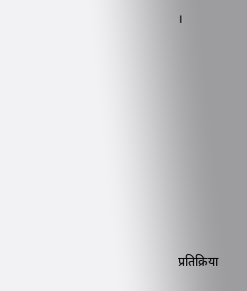।













प्रतिक्रिया